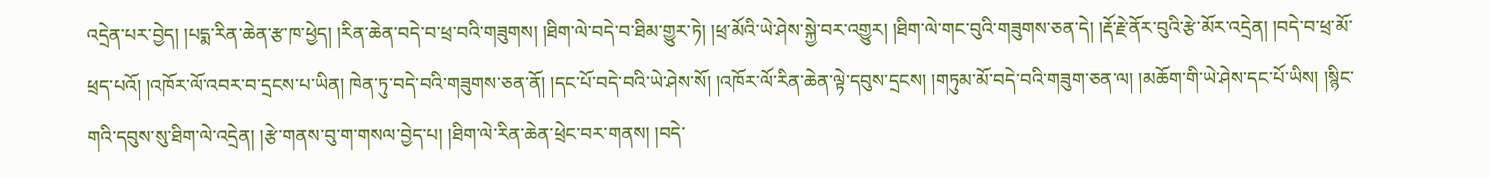འདྲེན་པར་བྱེད། །པདྨ་རིན་ཆེན་རྩ་ཁ་ཕྱེད། །རིན་ཆེན་བདེ་བ་ཕྲ་བའི་གཟུགས། །ཐིག་ལེ་བདེ་བ་ཐིམ་གྱུར་ཏེ། །ཕྲ་མོའི་ཡེ་ཤེས་སྐྱེ་བར་འགྱུར། །ཐིག་ལེ་གང་བུའི་གཟུགས་ཅན་དེ། །རྡོ་རྗེ་ནོར་བུའི་རྩེ་མོར་འདྲེན། །བདེ་བ་ཕྲ་མོ་ཕྲད་པའོ། །འཁོར་ལོ་འབར་བ་དྲངས་པ་ཡིན། ཁེན་ཏུ་བདེ་བའི་གཟུགས་ཅན་ནོ། །དང་པོ་བདེ་བའི་ཡེ་ཤེས་སོ། །འཁོར་ལོ་རིན་ཆེན་ལྟེ་དབུས་དྲངས། །གཏུམ་མོ་བདེ་བའི་གཟུག་ཅན་ལ། །མཆོག་གི་ཡེ་ཤེས་དང་པོ་ཡིས། །སྙིང་གའི་དབུས་སུ་ཐིག་ལེ་འདྲེན། །རྩེ་གནས་བུ་ག་གསལ་བྱེད་པ། །ཐིག་ལེ་རིན་ཆེན་ཕྲེང་བར་གནས། །བདེ་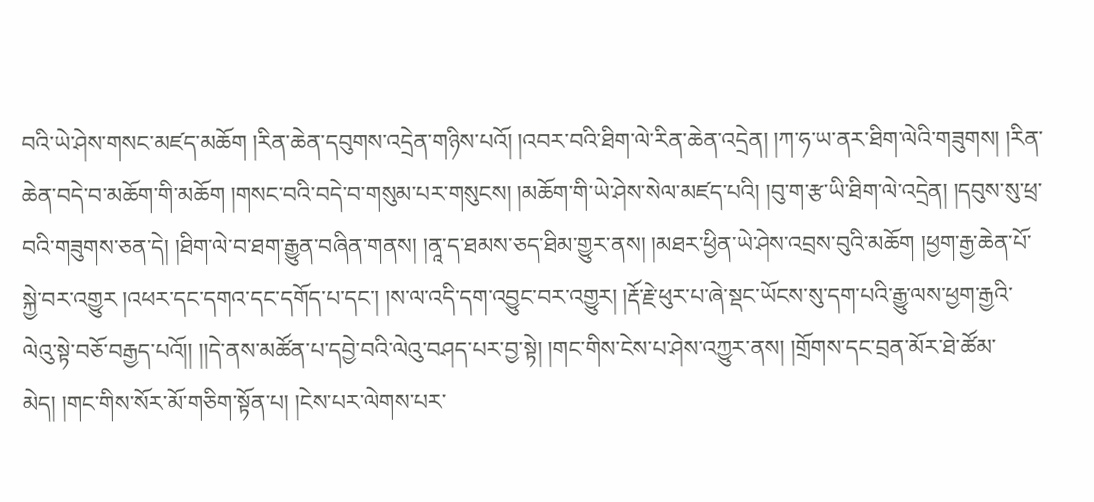བའི་ཡེ་ཤེས་གསང་མཛད་མཆོག །རིན་ཆེན་དབུགས་འདྲེན་གཉིས་པའོ། །འབར་བའི་ཐིག་ལེ་རིན་ཆེན་འདྲེན། །ཀ་ཧ་ཡ་ནར་ཐིག་ལེའི་གཟུགས། །རིན་ཆེན་བདེ་བ་མཆོག་གི་མཆོག །གསང་བའི་བདེ་བ་གསུམ་པར་གསུངས། །མཆོག་གི་ཡེ་ཤེས་སེལ་མཛད་པའི། །བུ་ག་རྩ་ཡི་ཐིག་ལེ་འདྲེན། །དབུས་སུ་ཕྲ་བའི་གཟུགས་ཅན་དེ། །ཐིག་ལེ་བ་ཐག་རྒྱུན་བཞིན་གནས། །ནཱ་ད་ཐམས་ཅད་ཐིམ་གྱུར་ནས། །མཐར་ཕྱིན་ཡེ་ཤེས་འབྲས་བུའི་མཆོག །ཕྱག་རྒྱ་ཆེན་པོ་སྐྱེ་བར་འགྱུར །འཕར་དང་དགའ་དང་དགོད་པ་དང་། །ས་ལ་འདི་དག་འབྱུང་བར་འགྱུར། །རྡོ་རྗེ་ཕུར་པ་ཞེ་སྡང་ཡོངས་སུ་དག་པའི་རྒྱུ་ལས་ཕྱག་རྒྱའི་ལེའུ་སྟེ་བཅོ་བརྒྱད་པའོ།། །།དེ་ནས་མཚོན་པ་དབྱེ་བའི་ལེའུ་བཤད་པར་བྱ་སྟེ། །གང་གིས་ངེས་པ་ཤེས་འཀྱུར་ནས། །གྲོགས་དང་བྲན་མོར་ཐེ་ཚོམ་མེད། །གང་གིས་སོར་མོ་གཅིག་སྟོན་པ། །ངེས་པར་ལེགས་པར་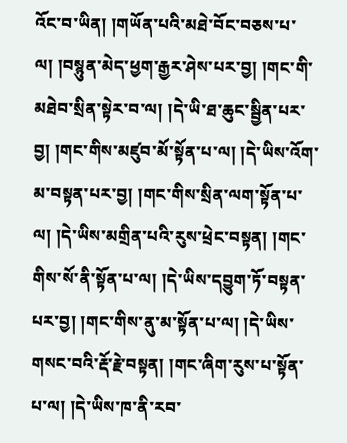འོང་བ་ཡིན། །གཡོན་པའི་མཐེ་བོང་བཅས་པ་ལ། །བསྙུན་མེད་ཕྱག་རྒྱར་ཤེས་པར་བྱ། །གང་གི་མཐེབ་སྲིན་སྟེར་བ་ལ། །དེ་ཡི་ཐ་ཆུང་སྦྱིན་པར་བྱ། །གང་གིས་མཛུབ་མོ་སྟོན་པ་ལ། །དེ་ཡིས་འོག་མ་བསྟན་པར་བྱ། །གང་གིས་སྲིན་ལག་སྟོན་པ་ལ། །དེ་ཡིས་མགྲིན་པའི་རུས་ཕྲེང་བསྟན། །གང་གིས་སོ་ནི་སྟོན་པ་ལ། །དེ་ཡིས་དབྱུག་ཏོ་བསྟན་པར་བྱ། །གང་གིས་ནུ་མ་སྟོན་པ་ལ། །དེ་ཡིས་གསང་བའི་རྡོ་རྗེ་བསྟན། །གང་ཞིག་རུས་པ་སྟོན་པ་ལ། །དེ་ཡིས་ཁ་ནི་རབ་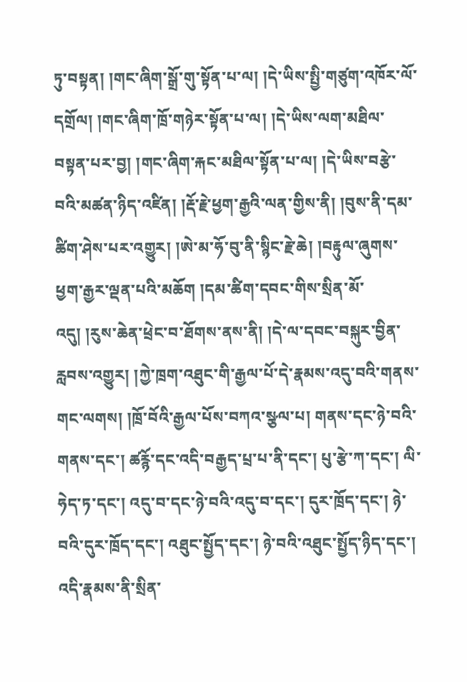ཏུ་བསྟན། །གང་ཞིག་སྒྲོ་གུ་སྟོན་པ་ལ། །དེ་ཡིས་སྤྱི་གཙུག་འཁོར་ལོ་དགྲོལ། །གང་ཞིག་ཁྲོ་གཉེར་སྟོན་པ་ལ། །དེ་ཡིས་ལག་མཐིལ་བསྟན་པར་བྱ། །གང་ཞིག་རྐང་མཐིལ་སྟོན་པ་ལ། །དེ་ཡིས་བརྩེ་བའི་མཚན་ཉིད་འཛིན། །རྡོ་རྗེ་ཕྱག་རྒྱའི་ལན་གྱིས་ནི། །བུས་ནི་དམ་ཚིག་ཤེས་པར་འགྱུར། །ཨེ་མ་ཧོ་བུ་ནི་སྙིང་རྗེ་ཆེ། །བརྟུལ་ཞུགས་ཕྱག་རྒྱར་ལྡན་པའི་མཆོག །དམ་ཚིག་དབང་གིས་སྲིན་མོ་འདུ། །རུས་ཆེན་ཕྲེང་བ་ཐོགས་ནས་ནི། །དེ་ལ་དབང་བསྐུར་བྱིན་རླབས་འགྱུར། །ཀྱེ་ཁྲག་འཐུང་གི་རྒྱལ་པོ་དེ་རྣམས་འདུ་བའི་གནས་གང་ལགས། །ཁྲོ་བོའི་རྒྱལ་པོས་བཀའ་སྩལ་པ། གནས་དང་ཉེ་བའི་གནས་དང་། ཚརྙོ་དང་འདི་བརྒྱད་པྲ་པ་ནི་དང་། པུ་རྩེ་ཀ་དང་། ལི་ཧེད་ཏ་དང་། འདུ་བ་དང་ཉེ་བའི་འདུ་བ་དང་། དུར་ཁྲོད་དང་། ཉེ་བའི་དུར་ཁྲོད་དང་། འཐུང་སྤྱོད་དང་། ཉེ་བའི་འཐུང་སྤྱོད་ཉིད་དང་། འདི་རྣམས་ནི་སྲིན་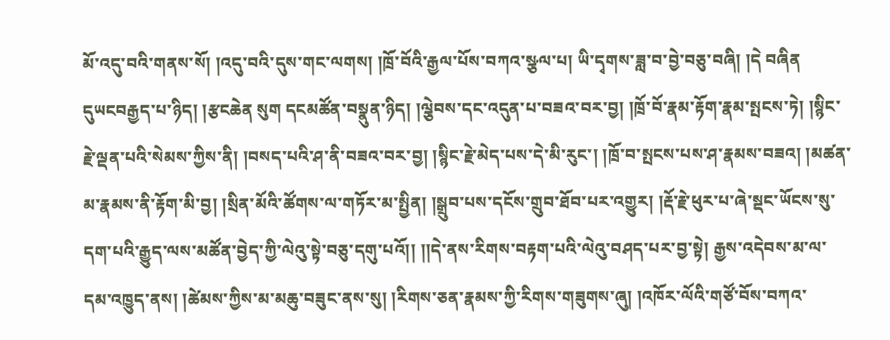མོ་འདུ་བའི་གནས་སོ། །འདུ་བའི་དུས་གང་ལགས། །ཁྲོ་བོའི་རྒྱལ་པོས་བཀའ་སྩལ་པ། ཡི་དྭགས་ཟླ་བ་བྱེ་བཅུ་བཞི། །དེ བཞིན དུཡངབརྒྱད་པ་ཉིད། །རྩངཆེན སུག དངམཚོན་བསྣུན་ཉིད། །ལྕེབས་དང་འདུན་པ་བཟའ་བར་བྱ། །ཁྲོ་བོ་རྣམ་རྟོག་རྣམ་སྤངས་ཏེ། །སྙིང་རྗེ་ལྡན་པའི་སེམས་ཀྱིས་ནི། །བསད་པའི་ཤ་ནི་བཟའ་བར་བྱ། །སྙིང་རྗེ་མེད་པས་དེ་མི་རུང་། །ཁྲོ་བ་སྤངས་པས་ཤ་རྣམས་བཟའ། །མཚན་མ་རྣམས་ནི་རྟོག་མི་བྱ། །སྲིན་མོའི་ཚོགས་ལ་གཏོར་མ་སྤྱིན། །སྒྲུབ་པས་དངོས་གྲུབ་ཐོབ་པར་འགྱུར། །རྡོ་རྗེ་ཕུར་པ་ཞེ་སྡང་ཡོངས་སུ་དག་པའི་རྒྱུད་ལས་མཚོན་བྱེད་ཀྱི་ལེའུ་སྟེ་བཅུ་དགུ་པའོ།། །།དེ་ནས་རིགས་བརྟག་པའི་ལེའུ་བཤད་པར་བྱ་སྟེ། རྒྱས་འདེབས་མ་ལ་དམ་འཁྱུད་ནས། །ཚེམས་ཀྱིས་མ་མཆུ་བཟུང་ནས་སུ། །རིགས་ཅན་རྣམས་ཀྱི་རིགས་གཟུགས་ཞུ། །འཁོར་ལོའི་གཙོ་བོས་བཀའ་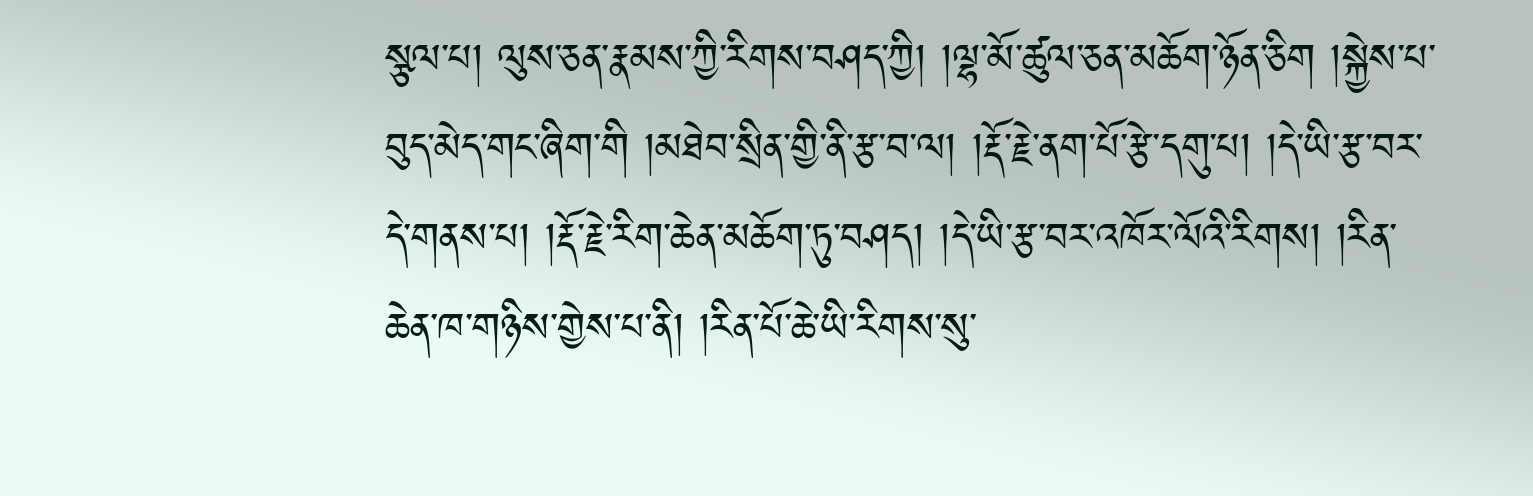སྩལ་པ། ལུས་ཅན་རྣམས་ཀྱི་རིགས་བཤད་ཀྱི། །ལྷ་མོ་ཚུལ་ཅན་མཆོག་ཉོན་ཅིག །སྐྱེས་པ་བུད་མེད་གང་ཞིག་གི །མཐེབ་སྲིན་གྱི་ནི་རྩ་བ་ལ། །རྡོ་རྗེ་ནག་པོ་རྩེ་དགུ་པ། །དེ་ཡི་རྩ་བར་དེ་གནས་པ། །རྡོ་རྗེ་རིག་ཆེན་མཆོག་ཏུ་བཤད། །དེ་ཡི་རྩ་བར་འཁོར་ལོའི་རིགས། །རིན་ཆེན་ཁ་གཉིས་གྱེས་པ་ནི། །རིན་པོ་ཆེ་ཡི་རིགས་སུ་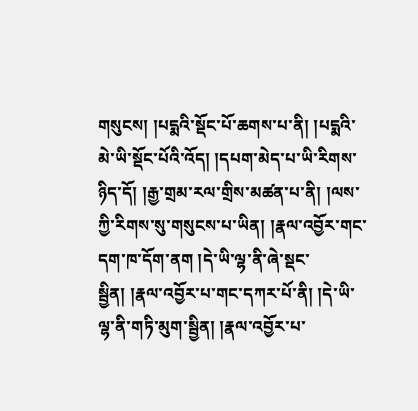གསུངས། །པདྨའི་སྡོང་པོ་ཆགས་པ་ནི། །པདྨའི་མེ་ཡི་སྡོང་པོའི་འོད། །དཔག་མེད་པ་ཡི་རིགས་ཉིད་དོ། །རྒྱ་གྲམ་རལ་གྲིས་མཚན་པ་ནི། །ལས་ཀྱི་རིགས་སུ་གསུངས་པ་ཡིན། །རྣལ་འབྱོར་གང་དག་ཁ་དོག་ནག །དེ་ཡི་ལྷ་ནི་ཞེ་སྡང་སྦྱིན། །རྣལ་འབྱོར་པ་གང་དཀར་པོ་ནི། །དེ་ཡི་ལྷ་ནི་གཏི་མུག་སྦྱིན། །རྣལ་འབྱོར་པ་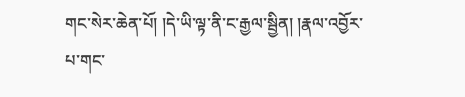གང་སེར་ཆེན་པོ། །དེ་ཡི་ལྟ་ནི་ང་རྒྱལ་སྦྱིན། །རྣལ་འབྱོར་པ་གང་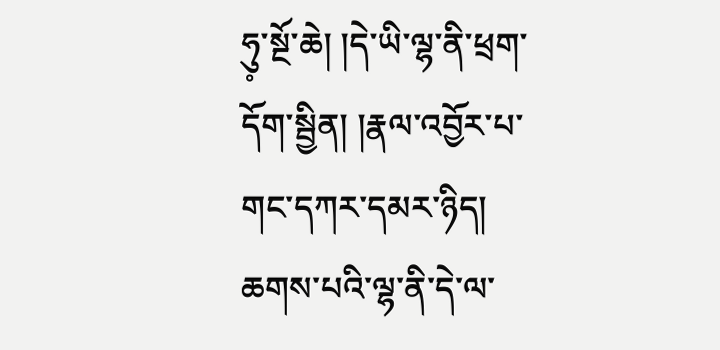ཧུ༷་སྔོ་ཆེ། །དེ་ཡི་ལྷ་ནི་ཕྲག་དོག་སྦྱིན། །རྣལ་འབྱོར་པ་གང་དཀར་དམར་ཉིད། ཆགས་པའི་ལྷ་ནི་དེ་ལ་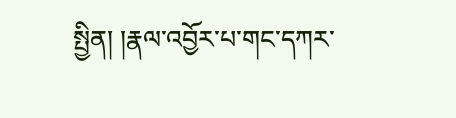སྤྱིན། །རྣལ་འབྱོར་པ་གང་དཀར་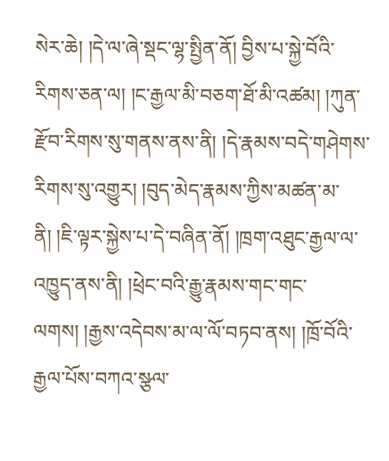སེར་ཆེ། །དེ་ལ་ཞེ་སྡང་ལྷ་སྤྱིན་ནོ། བྱིས་པ་སྐྱེ་བོའི་རིགས་ཅན་ལ། །ང་རྒྱལ་མི་བཅག་ཐོ་མི་འཚམ། །ཀུན་རྫོབ་རིགས་སུ་གནས་ནས་ནི། །དེ་རྣམས་བདེ་གཤེགས་རིགས་སུ་འགྱུར། །བུད་མེད་རྣམས་ཀྱིས་མཚན་མ་ནི། །ཇི་ལྟར་སྐྱེས་པ་དེ་བཞིན་ནོ། །ཁྲག་འཐུང་རྒྱལ་ལ་འཁྱུད་ནས་ནི། །ཕྲེང་བའི་རྒྱུ་རྣམས་གང་གང་ལགས། །རྒྱས་འདེབས་མ་ལ་ལོ་བཏབ་ནས། །ཁྲོ་བོའི་རྒྱལ་པོས་བཀའ་སྩལ་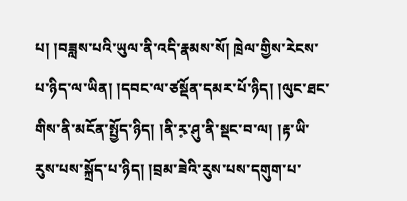པ། །བཟླས་པའི་ཡུལ་ནི་འདི་རྣམས་སོ། ཁྲེལ་གྱིས་རེངས་པ་ཉིད་ལ་ཡིན། །དབང་ལ་ཙསྡོན་དམར་པོ་ཉིད། །ལུང་ཐང་གིས་ནི་མངོན་སྤྱོད་ཉིད། །ནི་རྭ༷་ཤུ་ནི་སྡང་བ་ལ། །རྟ་ཡི་རུས་པས་སྐྲོད་པ་ཉིད། །བྲམ་ཟེའི་རུས་པས་དགུག་པ་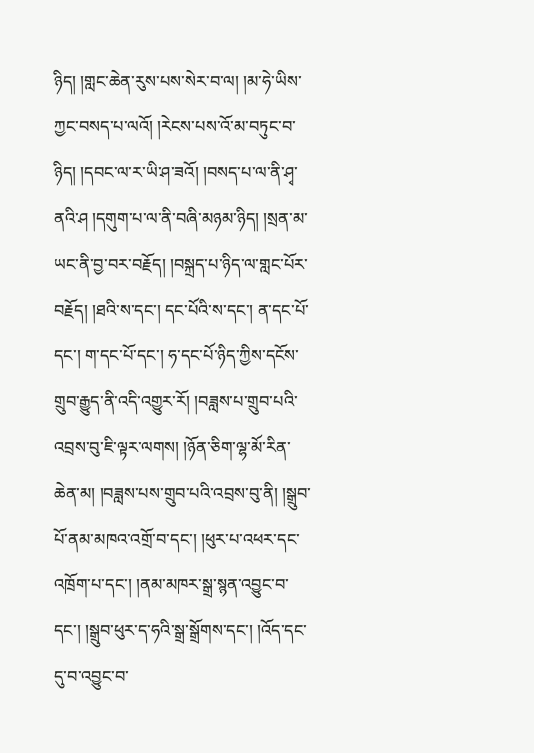ཉིད། །གླང་ཆེན་རུས་པས་སེར་བ་ལ། །མ་ཧེ་ཡིས་ཀྱང་བསད་པ་ལའོ། །རེངས་པས་འོ་མ་བཏུང་བ་ཉིད། །དབང་ལ་ར་ཡི་ཤ་ཟའོ། །བསད་པ་ལ་ནི་ཤྭ་ནའི་ཤ །དགུག་པ་ལ་ནི་བཞི་མཉམ་ཉིད། །སྲན་མ་ཡང་ནི་བྱ་བར་བརྗོད། །བསྐྲད་པ་ཉིད་ལ་གླང་པོར་བརྗོད། །ཐའི་ས་དང་། དང་པོའི་ས་དང་། ན་དང་པོ་དང་། ག་དང་པོ་དང་། ཧ་དང་པོ་ཉིད་ཀྱིས་དངོས་གྲུབ་རྒྱུད་ནི་འདི་འགྱུར་རོ། །བཟླས་པ་གྲུབ་པའི་འབྲས་བུ་ཇི་ལྟར་ལགས། །ཉོན་ཅིག་ལྷ་མོ་རིན་ཆེན་མ། །བཟླས་པས་གྲུབ་པའི་འབྲས་བུ་ནི། །སྒྲུབ་པོ་ནམ་མཁའ་འགྲོ་བ་དང་། །ཕུར་པ་འཕར་དང་འཁྲོག་པ་དང་། །ནམ་མཁར་སྒྲ་སྙན་འབྱུང་བ་དང་། །སྒྲུབ་ཕུར་ད་ཧའི་སྒྲ་སྒྲོགས་དང་། །འོད་དང་དུ་བ་འབྱུང་བ་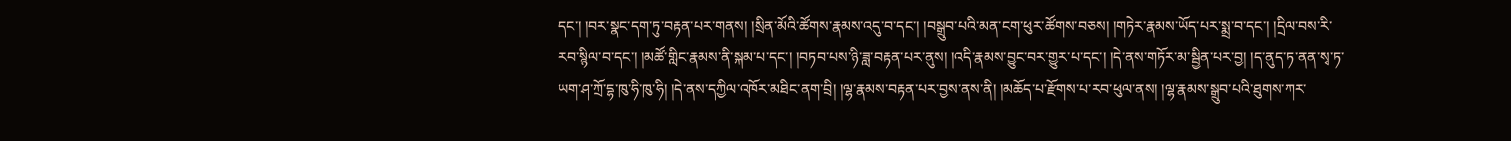དང་། །བར་སྣང་དག་ཏུ་བརྟན་པར་གནས། །སྲིན་མོའི་ཚོགས་རྣམས་འདུ་བ་དང་། །བསྒྲུབ་པའི་མན་ངག་ཕུར་ཚོགས་བཅས། །གཏེར་རྣམས་ཡོད་པར་སྨྲ་བ་དང་། །དྲིལ་བས་རི་རབ་སྙིལ་བ་དང་། །མཚོ་གླིང་རྣམས་ནི་སྐམ་པ་དང་། །བཏབ་པས་ཉི་ཟླ་བརྟན་པར་ནུས། །འདི་རྣམས་བྱུང་བར་གྱུར་པ་དང་། །དེ་ནས་གཏོར་མ་སྦྱིན་པར་བྱ། །ད་ནུད་ཏ་ནན་སྭ་ཏ་ཡག་ཤ་ཀྲོ་དྷ་ཁུ་ཧི་ཁུ་ཧི། །དེ་ནས་དཀྱིལ་འཁོར་མཐིང་ནག་བྲི། །ལྷ་རྣམས་བརྟན་པར་བྱས་ནས་ནི། །མཆོད་པ་རྫོགས་པ་རབ་ཕུལ་ནས། །ལྷ་རྣམས་སྒྲུབ་པའི་ཐུགས་ཀར་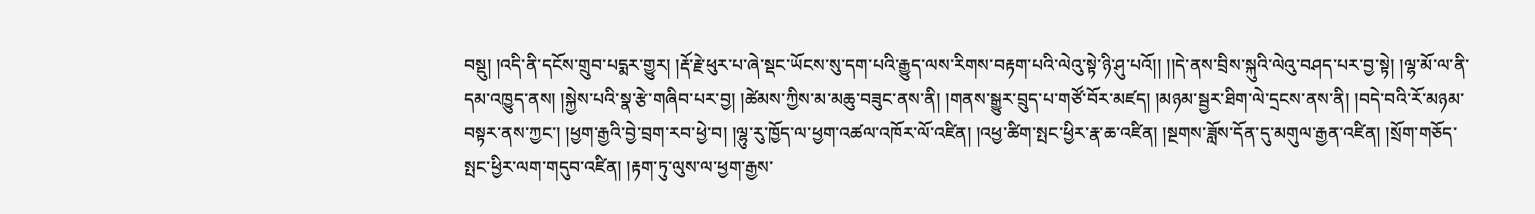བསྡུ། །འདི་ནི་དངོས་གྲུབ་པདྨར་གྱུར། །རྡོ་རྗེ་ཕུར་པ་ཞེ་སྡང་ཡོངས་སུ་དག་པའི་རྒྱུད་ལས་རིགས་བརྟག་པའི་ལེའུ་སྟེ་ཉི་ཤུ་པའོ།། །།དེ་ནས་བྲིས་སྐུའི་ལེའུ་བཤད་པར་བྱ་སྟེ། །ལྷ་མོ་ལ་ནི་དམ་འཁྱུད་ནས། །སྐྱེས་པའི་སྣ་རྩེ་གཞིབ་པར་བྱ། །ཚེམས་ཀྱིས་མ་མཆུ་བཟུང་ནས་ནི། །གནས་སྒྱུར་བྲུད་པ་གཙོ་བོར་མཛད། །མཉམ་སྦྱར་ཐིག་ལེ་དྲངས་ནས་ནི། །བདེ་བའི་རོ་མཉམ་བསྟར་ནས་ཀྱང་། །ཕྱག་རྒྱའི་བྱེ་བྲག་རབ་ཕྱེ་བ། །ལྷུ་རུ་ཁྱོད་ལ་ཕྱག་འཚལ་འཁོར་ལོ་འཛིན། །འཕྱ་ཚིག་སྤང་ཕྱིར་རྣ་ཆ་འཛིན། །སྔགས་ཟློས་དོན་དུ་མགུལ་རྒྱན་འཛིན། །སྲོག་གཅོད་སྤང་ཕྱིར་ལག་གདུབ་འཛིན། །རྟག་ཏུ་ལུས་ལ་ཕྱག་རྒྱས་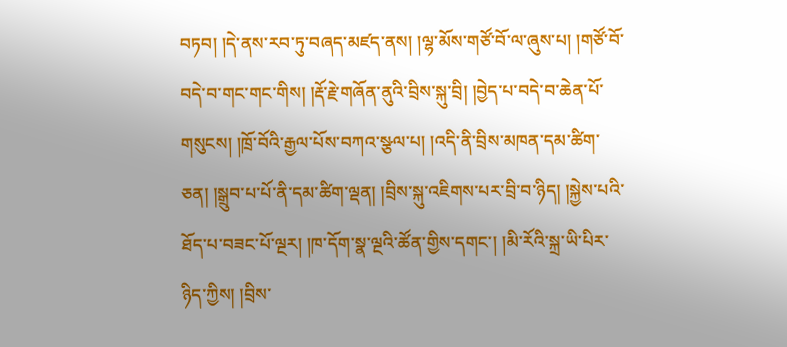བཏབ། །དེ་ནས་རབ་ཏུ་བཞད་མཛད་ནས། །ལྷ་མོས་གཙོ་བོ་ལ་ཞུས་པ། །གཙོ་བོ་བདེ་བ་གང་གང་གིས། །རྡོ་རྗེ་གཞོན་ནུའི་བྲིས་སྐུ་བྲི། །བྱེད་པ་བདེ་བ་ཆེན་པོ་གསུངས། །ཁྲོ་བོའི་རྒྱལ་པོས་བཀའ་སྩལ་པ། །འདི་ནི་བྲིས་མཁན་དམ་ཚིག་ཅན། །སྒྲུབ་པ་པོ་ནི་དམ་ཚིག་ལྡན། །བྲིས་སྐུ་འཇིགས་པར་བྲི་བ་ཉིད། །སྐྱེས་པའི་ཐོད་པ་བཟང་པོ་ལྔར། །ཁ་དོག་སྣ་ལྔའི་ཚོན་གྱིས་དགང་། །མི་རོའི་སྐྲ་ཡི་པིར་ཉིད་ཀྱིས། །བྲིས་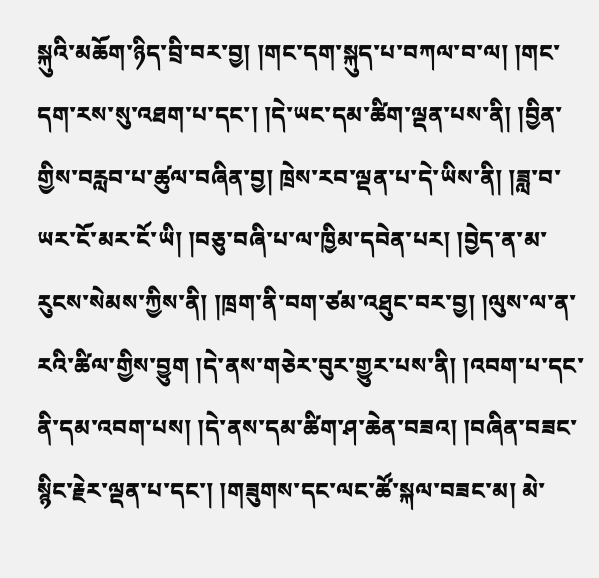སྐུའི་མཆོག་ཉིད་བྲི་བར་བྱ། །གང་དག་སྐུད་པ་བཀལ་བ་ལ། །གང་དག་རས་སུ་འཐག་པ་དང་། །དེ་ཡང་དམ་ཚིག་ལྡན་པས་ནི། །བྱིན་གྱིས་བརླབ་པ་ཚུལ་བཞིན་བྱ། ཁྲེས་རབ་ལྡན་པ་དེ་ཡིས་ནི། །ཟླ་བ་ཡར་ངོ་མར་ངོ་ཡི། །བཅུ་བཞི་པ་ལ་ཁྱིམ་དབེན་པར། །བྱེད་ན་མ་རུངས་སེམས་ཀྱིས་ནི། །ཁྲག་ནི་བག་ཙམ་འཐུང་བར་བྱ། །ལུས་ལ་ན་རའི་ཚིལ་གྱིས་བྱུག །དེ་ནས་གཅེར་བུར་གྱུར་པས་ནི། །འབག་པ་དང་ནི་དམ་འབག་པས། །དེ་ནས་དམ་ཚིག་ཤ་ཆེན་བཟའ། །བཞིན་བཟང་སྙིང་རྗེར་ལྡན་པ་དང་། །གཟུགས་དང་ལང་ཚོ་སྐལ་བཟང་མ། མེ་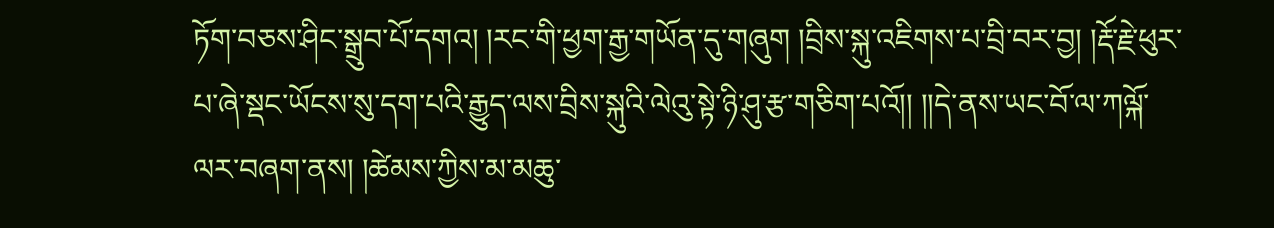ཏོག་བཅས་ཤིང་སྒྲུབ་པོ་དགའ། །རང་གི་ཕྱག་རྒྱ་གཡོན་དུ་གཞུག །བྲིས་སྐུ་འཇིགས་པ་བྲི་བར་བྱ། །རྡོ་རྗེ་ཕུར་པ་ཞེ་སྡང་ཡོངས་སུ་དག་པའི་རྒྱུད་ལས་བྲིས་སྐུའི་ལེའུ་སྟེ་ཉི་ཤུ་རྩ་གཅིག་པའོ།། །།དེ་ནས་ཡང་བོ་ལ་ཀལྐོ་ལར་བཞག་ནས། །ཚེམས་ཀྱིས་མ་མཆུ་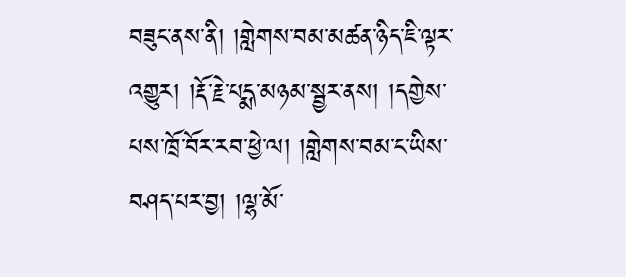བཟུང་ནས་ནི། །གླེགས་བམ་མཚན་ཉིད་ཇི་ལྟར་འགྱུར། །རྡོ་རྗེ་པདྨ་མཉམ་སྦྱར་ནས། །དགྱེས་པས་ཁྲོ་བོར་རབ་ཕྱེ་ལ། །གླེགས་བམ་ང་ཡིས་བཤད་པར་བྱ། །ལྷ་མོ་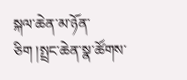སྐལ་ཆེན་མ་ཉོན་ཅིག །སྤྲང་ཆེན་སྣ་ཚོགས་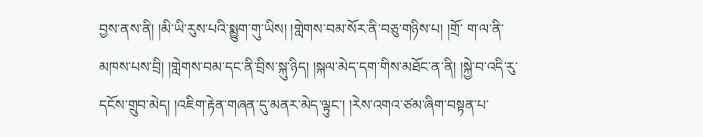བྱས་ནས་ནི། །མི་ཡི་རུས་པའི་སྨྱུག་གུ་ཡིས། །གླེགས་བམ་སོར་ནི་བཅུ་གཉིས་པ། །གྲོ་ ག་ལ་ནི་མཁས་པས་བྲི། །གླེགས་བམ་དང་ནི་བྲིས་སྐུ་ཉིད། །སྐལ་མེད་དག་གིས་མཐོང་ན་ནི། །སྐྱེ་བ་འདི་རུ་དངོས་གྲུབ་མེད། །འཇིག་རྟེན་གཞན་དུ་མནར་མེད་ལྟུང་། །རེས་འགའ་ཙམ་ཞིག་བསྟན་པ་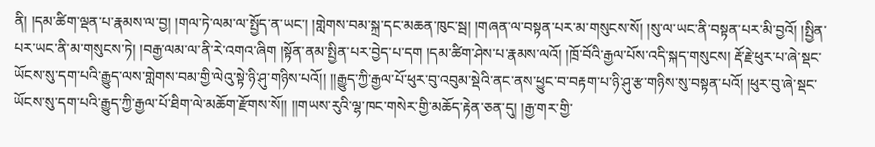ནི། །དམ་ཚིག་ལྡན་པ་རྣམས་ལ་བྱ། །གལ་ཏེ་ལམ་ལ་སྤྱོད་ན་ཡང་། །གླེགས་བམ་སྐྲ་དང་མཆན་ཁུང་སྦ། །གཞན་ལ་བསྟན་པར་མ་གསུངས་སོ། །སུ་ལ་ཡང་ནི་བསྟན་པར་མི་བྱའོ། །སྤྱིན་པར་ཡང་ནི་མ་གསུངས་ཏེ། །བརྒྱ་ལམ་ལ་ནི་རེ་འགའ་ཞིག །སྟོན་ནམ་སྤྱིན་པར་བྱེད་པ་དག །དམ་ཚིག་ཤེས་པ་རྣམས་ལའོ། །ཁྲོ་བོའི་རྒྱལ་པོས་འདི་སྐད་གསུངས། རྡོ་རྗེ་ཕུར་པ་ཞེ་སྡང་ཡོངས་སུ་དག་པའི་རྒྱུད་ལས་གླེགས་བམ་གྱི་ལེའུ་སྟེ་ཉི་ཤུ་གཉིས་པའོ།། །།རྒྱུད་ཀྱི་རྒྱལ་པོ་ཕུར་བུ་འབུམ་སྡེའི་ནང་ནས་ཕྱུང་བ་བརྟག་པ་ཉི་ཤུ་རྩ་གཉིས་སུ་བསྟན་པའོ། །ཕུར་བུ་ཞེ་སྡང་ཡོངས་སུ་དག་པའི་རྒྱུད་ཀྱི་རྒྱལ་པོ་ཐིག་ལེ་མཆོག་རྫོགས་སོ།། །།གཡས་རུའི་ལྷ་ཁང་གསེར་གྱི་མཆོད་རྟེན་ཅན་དུ། །རྒྱ་གར་གྱི་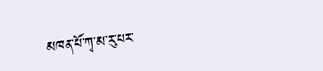མཁན་པོ་ཀྭ་མ་རུ་པར་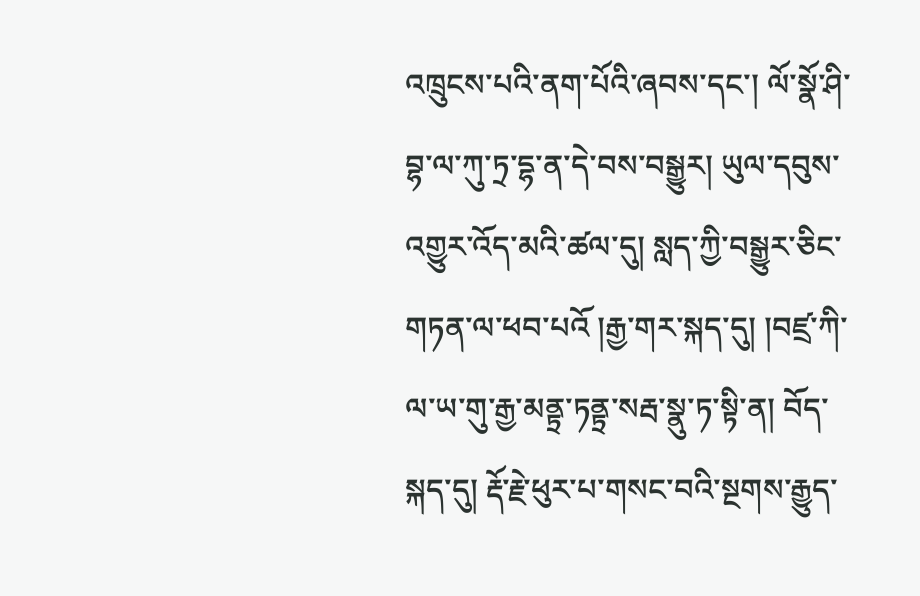འཁྲུངས་པའི་ནག་པོའི་ཞབས་དང་། ལོ་སྣོ་ཤི་བྷ་ལ་ཀུ་ཏྲ་དྷ་ན་དེ་བས་བསྒྱུར། ཡུལ་དབུས་འགྱུར་འོད་མའི་ཚལ་དུ། སླད་ཀྱི་བསྒྱུར་ཅིང་གཏན་ལ་ཕབ་པའོ །རྒྱ་གར་སྐད་དུ། །བཛྲ་ཀི་ལ་ཡ་གུ་རྒྱ་མནྟྲ་ཏནྟྲ་སརྦ་སྣུ་ཏ་སྟི་ན། བོད་སྐད་དུ། རྡོ་རྗེ་ཕུར་པ་གསང་བའི་སྔགས་རྒྱུད་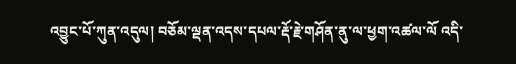འབྱུང་པོ་ཀུན་འདུལ། བཅོམ་ལྡན་འདས་དཔལ་རྡོ་རྗེ་གཤོན་ནུ་ལ་ཕྱག་འཚལ་ལོ འདི་